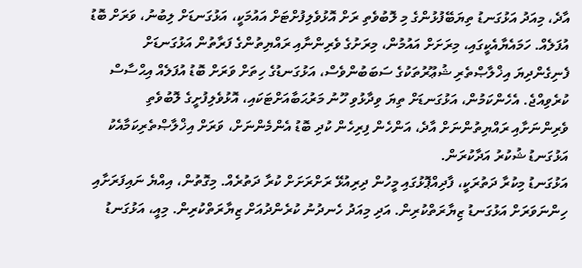އާދެ، މިއަދު އަޅުގަނޑު ތިޔަބޭފުޅުންގެ މި ލޮބުވެތި ރަށް އޮޅުވެލިފުށްޓަށް އައުމަކީ، އަޅުގަނޑަށް ލިބުނު، ވަރަށް ބޮޑު އުފަލެއް. ހަމައެޔާއެކީގައި، މިރަށަށް އައުމުން، މިރަށުގެ ވެރިންނާއި ރައްޔިތުންގެ ފަރާތުން އަޅުގަނޑަށް ފެނިގެންދިޔަ އިޚްލާޞްތެރި ޝުޢޫރުތަކުގެ ސަބަބުންވެސް، އަޅުގަނޑުގެ ހިތަށް ވަރަށް ބޮޑު އުފަލެއް އިޙްސާސް ކުރެވިއްޖެ. އެހެންކަމުން، އަޅުގަނޑަށް ތިޔަ ވިދާޅުވި ހޫނު މަރުޙަބާއަށްޓަކައި، އޮޅުވެލިފުށީގެ ލޮބުވެތި ވެރިންނަށާއި ރައްޔިތުންނަށް އާދެ، އަންހެން ފިރިހެން ކުދި ބޮޑު އެންމެންނަށް، ވަރަށް އިޚްލާޞްތެރިކަމާއެކު އަޅުގަނޑު ޝުކުރު އަދާކުރަން.
އަޅުގަނޑު މިކުރާ ދަތުރަކީ، ފާދިއްޕޮޅުގައި މީހުން ދިރިއުޅޭ ރަށްރަށަށް ކުރާ ދަތުރެއް. މިގޮތުން، އިއްޔެ ނައިފަރަށާއި ހިންނަވަރަށް އަޅުގަނޑު ޒިޔާރަތްކުރިން. އަދި މިއަދު ހެނދުނު ކުރެންދުއަށް ޒިޔާރަތްކުރިން. މިއީ، އަޅުގަނޑު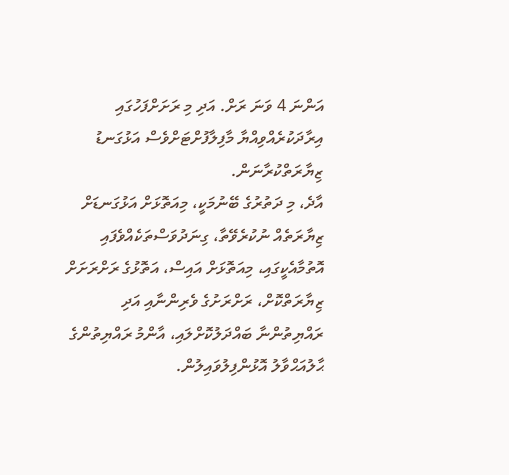އަންނަ 4 ވަނަ ރަށް. އަދި މި ރަށަށްފަހުގައި އިރާދަކުރެއްވިއްޔާ މާފިލާފުށްޓަށްވެސް އަޅުގަނޑު ޒިޔާރަތްކުރާނަން.
އާދެ، މި ދަތުރުގެ ބޭނުމަކީ، މިއަތޮޅަށް އަޅުގަނޑަށް ޒިޔާރަތެއް ނުކުރެވޭތާ، ގިނަދުވަސްތަކެއްވެފައި އޮތުމާއެކީގައި، މިއަތޮޅަށް އައިސް، އަތޮޅުގެ ރަށްރަށަށް ޒިޔާރަތްކޮށް، ރަށްރަށުގެ ވެރިންނާއި އަދި ރައްޔިތުންނާ ބައްދަލުކޮށްލައި، އާންމު ރައްޔިތުންގެ ޙާލުއަޙްވާލު އޮޅުންފިލުވައިލުން.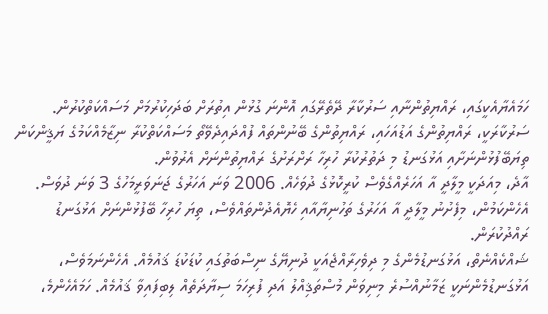ހަމައެޔާއެކީގައި، ރައްޔިތުންނާއި ސަރުކާރާ ދޭތެރޭގައި އޮންނަ ގުޅުން އިތުރަށް ބަދަހިކުރުމަށް މަސައްކަތްކުރުން. ސަރުކާރަކީ، ރައްޔިތުންގެ އަޑުއަހައި، ރައްޔިތުންގެ ބޭނުންތައް ފުއްދައިދެވޭތޯ މަސައްކަތްކުރާ ނިޒާމެއްކަމުގެ ޔަޤީންކަން ތިޔަބޭފުޅުންނަށާއި އަޅުގަނޑު މި ދަތުރުކުރާ ހުރިހާ ރަށްރަށުގެ ރައްޔިތުންނަށް އެރުވުން.
އާދެ، މިއަދަކީ މީލާދީ އާ އަހަރެއްގެވެސް ކުރީކޮޅުގެ ދުވަހެއް. 2006 ވަނަ އަހަރުގެ ޖަނަވަރީމަހުގެ 3 ވަނަ ދުވަސް. އެހެންކަމުން، މިފެށުނު މީލާދީ އާ އަހަރުގެ ތަހުނިޔާއާއި ހެޔޮއެދުންތައްވެސް، ތިޔަ ހުރިހާ ބޭފުޅުންނަށް އަޅުގަނޑު ރައްދުކުރަން.
ޝައްކެއްނެތް، އަޅުގަނޑުމެންގެ މި ދިވެހިރާއްޖެއަކީ ދުނިޔޭގެ ނިސްބަތުގައި ކުޑަކުޑަ ޤައުމެއް. އެހެންނަމަވެސް، އަޅުގަނޑުމެންނަކީ ޒަމާނުއްސުރެ މިނިވަން މުސްތަޤިއްލު އަދި ފުރިހަމަ ސިޔާދަތެއް ލިބިފައިވާ ޤައުމެއް. ހަމައެހެންމެ،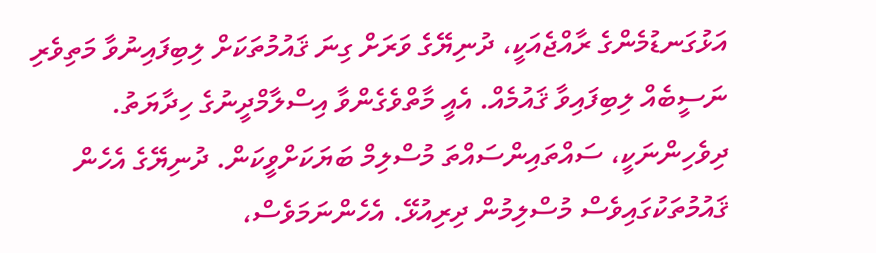އަޅުގަނޑުމެންގެ ރާއްޖެއަކީ، ދުނިޔޭގެ ވަރަށް ގިނަ ޤައުމުތަކަށް ލިބިފައިނުވާ މަތިވެރި ނަސީބެއް ލިބިފައިވާ ޤައުމެއް. އެއީ މާތްވެގެންވާ އިސްލާމްދީނުގެ ހިދާޔަތު. ދިވެހިންނަކީ، ސައްތައިންސައްތަ މުސްލިމް ބަޔަކަށްވީކަން. ދުނިޔޭގެ އެހެން ޤައުމުތަކުގައިވެސް މުސްލިމުން ދިރިއުޅޭ. އެހެންނަމަވެސް،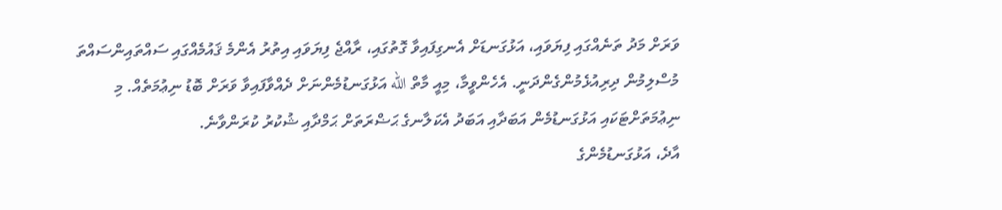ވަރަށް މަދު ތަނެއްގައި ފިޔަވައި، އަޅުގަނޑަށް އެނގިފައިވާ ގޮތުގައި، ރާއްޖެ ފިޔަވައި އިތުރު އެންމެ ޤައުމެއްގައި ސައްތައިންސައްތަ މުސްލިމުން ދިރިއުޅެމުންގެންދަނީ. އެހެންވީމާ، މިއީ މާތް الله އަޅުގަނޑުމެންނަށް ދެއްވާފައިވާ ވަރަށް ބޮޑު ނިޢުމަތެއް. މި ނިޢުމަތަށްޓަކައި އަޅުގަނޑުމެން އަބަދާއި އަބަދު އެކަލާނގެ ޙަޟްރަތަށް ޙަމްދާއި ޝުކުރު ކުރަންވާނެ.
އާދެ، އަޅުގަނޑުމެންގެ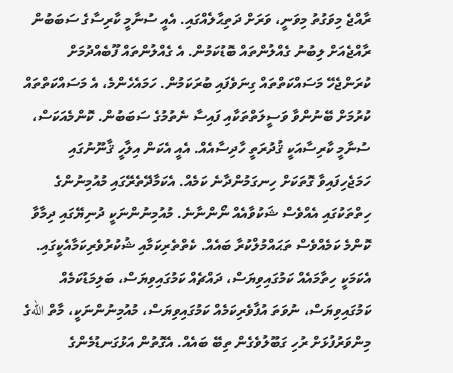ރާއްޖެ މިވަގުތު މިވަނީ، ވަރަށް ދަތިޙާލެއްގައި. އެއީ ސުނާމީ ކާރިސާގެ ސަބަބުން ރާއްޖެއަށް ލިބުނު ގެއްލުންތައް ބޮޑުކަމުން. އެ ގެއްލުންތައް ފޫބެއްދުމަށް ކުރަންޖެހޭ މަސައްކަތްތައް ގިނަވެފައި ބުރަކަމުން. ހަމައެހެންމެ، އެ މަސައްކަތްތައް ކުރުމަށް ބޭނުންވާ ވަސީލަތްތަކާއި ފައިސާ ނެތުމުގެ ސަބަބުން. ކޮންމެއަކަސް، ސުނާމީ ކާރިސާއަކީ ޤުދުރަތީ ހާދިސާއެއް. އެއީ އެކަން އިލާހީ ޤާނޫނުގައި ހަމަޖެހިފައިވާ ގޮތަކަށް ހިނގަމުންދާނެ ކަމެއް. އެކަމާދޭތެރޭގައި މުއުމިނުންގެ ހިތްތަކުގައި އެއްވެސް ޝަކުވާއެއް ނޯންނާނެ. މުއުމިނުންނަކީ ދުނިޔޭގައި ދިމާވާ ކޮންމެ ކަމެއްވެސް ތަޙައްމުލްކުރާ ބައެއް. ކެތްތެރިކަމާއި ޝުކުރުވެރިކަމާއެކީގައި. އެކަމަކީ ހިތާމައެއް ކަމުގައިވިޔަސް، ދައްޗެއް ކަމުގައިވިޔަސް، ބަލިމަޑުކަމެއް ކަމުގައިވިޔަސް، ނުވަތަ އުފާވެރިކަމެއް ކަމުގައިވިޔަސް، މުއުމިނުންނަކީ، މާތް اللهގެ މިންވަރުފުޅަށް ރުހި ގަބޫލުވެގެން ތިބޭ ބައެއް. އެގޮތުން އަޅުގަނޑުމެންގެ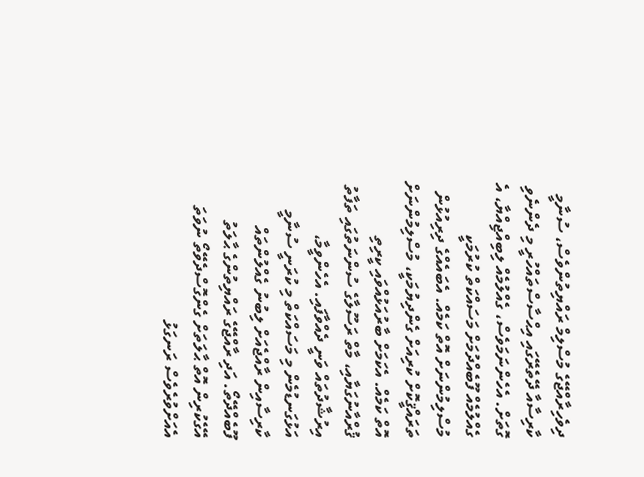ދިވެހިރާއްޖޭގެ މުސްލިމް ރައްޔިތުންވެސް، ސުނާމީ ކާރިސާއާ ދޭތެރޭގައި އިޙްސާސްތައްހުރީ މި ދެންނެވި ގޮތަށް. އެހެންނަމަވެސް، ގެއްލުމެއް ލިބިއްޖިއްޔާ، އެ ގެއްލުމެއް ފޫބެއްދުމަށް މަސައްކަތް ކުރުމަކީ މުސްލިމުންނަށް އޮތް ކަމެއް. އެބައެއްގެ ދިރިއުޅުން ތަރައްޤީކޮށް ކުރިއަށް ގެންދިޔުމަކީ، މުސްލިމުންނަށް އޮތް ކަމެއް. އެކަމަށް ބާރުއަޅުއްވައި ކީރިތި ޤުރްއާނުގަޔާއި، މާތް ރަސޫލާގެ ސުންނަތުގައި ތަފާތު އިރުޝާދުތައް ވަނީ ދެއްވާފައި. އެހެންވީމާ، އަޅުގަނޑުމެން މި މަސައްކަތް މި ކުރަނީ ސުނާމީ ކާރިސާއިން ރާއްޖެއަށް ލިބުނު ގެއްލުންތައް ފޫބެއްދޭތޯ. އަދި ރާއްޖޭގެ ރައްޔިތުންގެ ޙާލަތު އޭގެކުރިން އޮތް ޙާލަތަށް ގެންގޮސްދެވޭތޯ ނުވަތަ އެއަށްވުރެވެސް ރަނގަޅު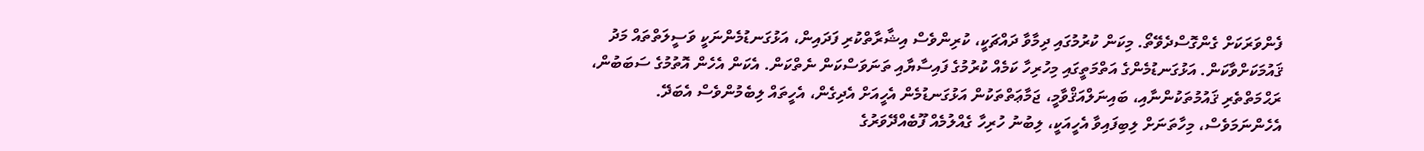ފެންވަރަކަށް ގެންގޮސްދެވޭތޯ. މިކަން ކުރުމުގައި ދިމާވާ ދައްޗަކީ، ކުރިންވެސް އިޝާރާތްކުރި ފަދައިން، އަޅުގަނޑުމެންނަކީ ވަސީލަތްތައް މަދު ޤައުމަކަށްވާކަން. އަޅުގަނޑުމެންގެ އަތްމަތީގައި މިހުރިހާ ކަމެއް ކުރުމުގެ ފައިސާޔާއި ތަނަވަސްކަން ނެތްކަން. އެކަން އެހެން އޮތުމުގެ ސަބަބުން، ރަޙްމަތްތެރި ޤައުމުތަކުންނާއި، ބައިނަލްއަޤްވާމީ، ޖަމާޢަތްތަކުން އަޅުގަނޑުމެން އެހީއަށް އެދިގެން، އެހީތައް ލިބެމުންވެސް އެބަދޭ. އެހެންނަމަވެސް، މިހާތަނަށް ލިބިފައިވާ އެހީއަކީ، ލިބުނު ހުރިހާ ގެއްލުމެއް ފޫބެއްދޭވަރުގެ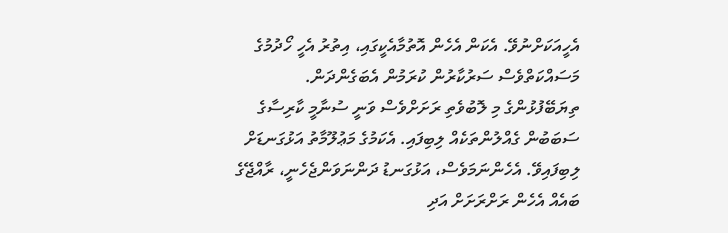އެހީއަކަށްނުވޭ. އެކަން އެހެން އޮތުމާއެކީގައި، އިތުރު އެހީ ހޯދުމުގެ މަސައްކަތްވެސް ސަރުކާރުން ކުރަމުން އެބަގެންދަން.
ތިޔަބޭފުޅުންގެ މި ލޮބުވެތި ރަށަށްވެސް ވަނީ ސުނާމީ ކާރިސާގެ ސަބަބުން ގެއްލުންތަކެއް ލިބިފައި. އެކަމުގެ މަޢުލޫމާތު އަޅުގަނޑަށް ލިބިފައިވޭ. އެހެންނަމަވެސް، އަޅުގަނޑު ދަންނަވަންޖެހެނީ، ރާއްޖޭގެ ބައެއް އެހެން ރަށްރަށަށް އަދި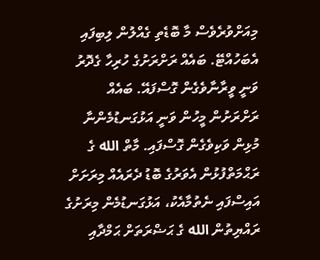މިއަށްވުރެވެސް މާ ބޮޑެތި ގެއްލުން ލިބިފައި އެބަހުއްޓޭ. ބައެއް ރަށްރަށުގެ ހުރިހާ ގެދޮރު ވަނީ ވީރާނާވެގެން ގޮސްފައޭ. ބައެއް ރަށްރަށުން މީހުން ވަނީ އަޅުގަނޑުމެންނާ މުޅިން ވަކިވެގެން ގޮސްފައި. މާތް الله ގެ ރަޙްމަތްފުޅުން އެވަރުގެ ބޮޑު ދެރައެއް މިރަށަށް އައިސްފައި ނެތުމާއެކު، އަޅުގަނޑުމެން މިރަށުގެ ރައްޔިތުން الله ގެ ޙަޟްރަތަށް ޙަމްދާއި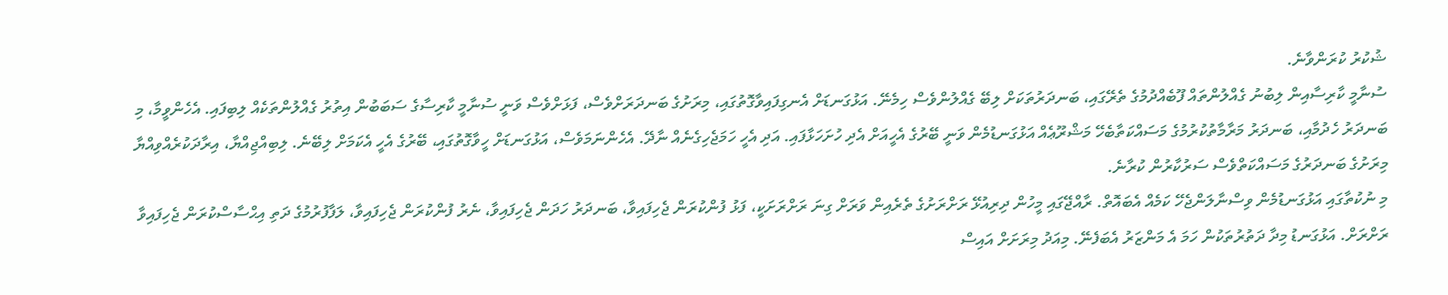ޝުކުރު ކުރަންވާނެ.
ސުނާމީ ކާރިސާއިން ލިބުނު ގެއްލުންތައް ފޫބެއްދުމުގެ ތެރޭގައި، ބަނދަރުތަކަށް ލިބޭ ގެއްލުންވެސް ހިމެނޭ. އަޅުގަނޑަށް އެނގިފައިވާގޮތުގައި، މިރަށުގެ ބަނދަރަށްވެސް، ފަޅަށްވެސް ވަނީ ސުނާމީ ކާރިސާގެ ސަބަބުން އިތުރު ގެއްލުންތަކެއް ލިބިފައި. އެހެންވީމާ، މި ބަނދަރު ހެދުމާއި، ބަނދަރު މަރާމާތުކުރުމުގެ މަސައްކަތާބެހޭ މަޝްރޫޢެއް އަޅުގަނޑުމެން ވަނީ ބޭރުގެ އެހީއަށް އެދި ހުށަހަޅާފައި. އަދި އެހީ ހަމަޖެހިގެނެއް ނާދޭ. އެހެންނަމަވެސް، އަޅުގަނޑަށް ހީވާގޮތުގައި، ބޭރުގެ އެހީ އެކަމަށް ލިބޭނެ. ލިބިއްޖިއްޔާ، އިރާދަކުރެއްވިއްޔާ މިރަށުގެ ބަނދަރުގެ މަސައްކަތްވެސް ސަރުކާރުން ކުރާނެ.
މި ނުކުތާގައި އަޅުގަނޑުމެން ވިސްނާލަންޖެހޭ ކަމެއް އެބައޮތް. ރާއްޖޭގައި މީހުން ދިރިއުޅޭ ރަށްރަށުގެ ތެރެއިން ވަރަށް ގިނަ ރަށްރަށަކީ، ފަޅު ފުންކުރަން ޖެހިފައިވާ، ބަނދަރު ހަދަން ޖެހިފައިވާ، ނެރު ފުންކުރަން ޖެހިފައިވާ، ލަފާފުރުމުގެ ދަތި އިޙްސާސްކުރަން ޖެހިފައިވާ ރަށްރަށް. އަޅުގަނޑު މިދާ ދަތުރުތަކުން ހަމަ އެ މަންޒަރު އެބަފެނޭ. މިއަދު މިރަށަށް އައިސް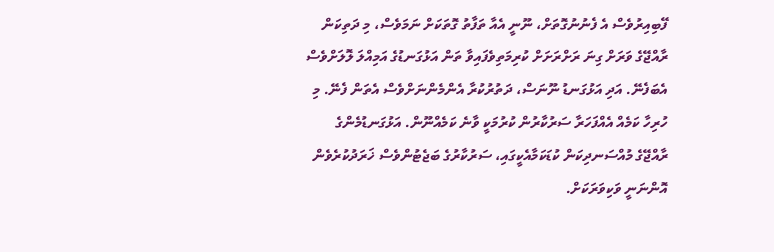ފޭބިއިރުވެސް އެ ފެނުނުގޮތަށް، ނޫނީ އެއާ ތަފާތު ގޮތަކަށް ނަމަވެސް، މި ދަތިކަން ރާއްޖޭގެ ވަރަށް ގިނަ ރަށްރަށަށް ކުރިމަތިވެފައިވާ ތަން އަޅުގަނޑުގެ އަމިއްލަ ލޮލަށްވެސް އެބަފެނޭ. އަދި އަޅުގަނޑު ނޫނަސް، ދަތުރުކުރާ އެންމެންނަށްވެސް އެތަން ފެނޭ. މި ހުރިހާ ކަމެއް އެއްފަހަރާ ސަރުކާރުން ކުރުމަކީ ވާނެ ކަމެއްނޫން. އަޅުގަނޑުމެންގެ ރާއްޖޭގެ މުއްސަނދިކަން ކުޑަކަމާއެކީގައި، ސަރުކާރުގެ ބަޖެޓުންވެސް ޚަރަދުކުރެވެން އޮންނަނީ ވަކިވަރަކަށް.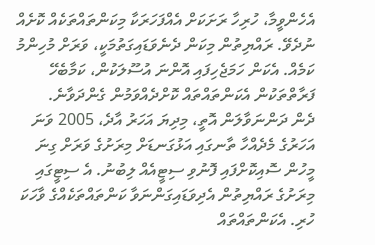އެހެންވީމާ، ހުރިހާ ރަށަކަށް އެއްފަހަރަކާ މިކަންތައްތަކެއް ކޮށެއް ނުދެވޭ. ރައްޔިތުން މިކަން ދެނެވަޑައިގަތުމަކީ، ވަރަށް މުހިންމު ކަމެއް. އެކަން ހަމަޖެހިފައި އޮންނަ އުސޫލަކުން، ކަމާބެހޭ ފަރާތްތަކުން އެކަންތައްތައް ކޮށްދެއްވަމުން ގެންދަވާނެ.
ދެން ދަންނަވާލަން އޮތީ، މިދިޔަ އަހަރު އާދެ، 2005 ވަނަ އަހަރުގެ މެދެއްހާ ތާނގައި އަޅުގަނޑަށް މިރަށުގެ ވަރަށް ގިނަ މީހުން ސޮއިކޮށްފައި ފޮނުވި ސިޓީއެއް ލިބުނު. އެ ސިޓީގައި މިރަށުގެ ރައްޔިތުން އެދިވަޑައިގަންނަވާ ކަންތައްތަކެއްގެ ވާހަކަ ހުރި. އެކަންތައްތައް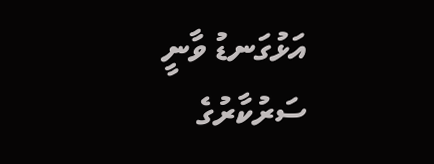އަޅުގަނޑު ވާނީ ސަރުކާރުގެ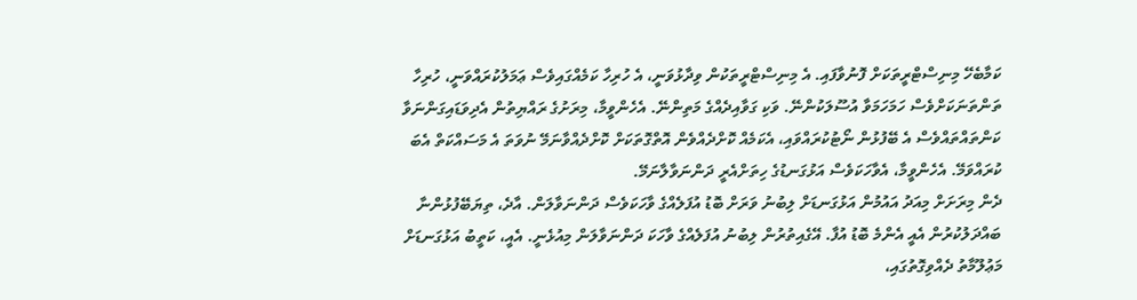ކަމާބެހޭ މިނިސްޓްރީތަކަށް ފޮނުވާފައި. އެ މިނިސްޓްރީތަކުން ވިދާޅުވަނީ، އެ ހުރިހާ ކަމެއްގައިވެސް ޢަމަލުކުރައްވަނީ، ހުރިހާ ތަންތަނަކަށްވެސް ހަމަހަމަވާ އުސޫލަކުންނޭ. ވަކި ގަވާއިދެއްގެ މަތިންނޭ. އެހެންވީމާ، މިރަށުގެ ރައްޔިތުން އެދިވަޑައިގަންނަވާ ކަންތައްތައްވެސް އެ ބޭފުޅުން ނޯޓުކުރައްވައި، އެކަމެއް ކޮށްދެއްވެން އޮތްގޮތަކަށް ކޮށްދެއްވާނަމޭ ނުވަތަ އެ މަސައްކަތް އެބަ ކުރައްވަމޭ. އެހެންވީމާ، އެވާހަކަވެސް އަޅުގަނޑުގެ ހިތަށްއެރީ ދަންނަވާލާނަމޭ.
ދެން މިރަށަށް މިއަދު އައުމުން އަޅުގަނޑަށް ލިބުނު ވަރަށް ބޮޑު އުފަލެއްގެ ވާހަކަވެސް ދަންނަވާލަން. އާދެ، ތިޔަބޭފުޅުންނާ ބައްދަލުކުރުން އެއީ އެންމެ ބޮޑު އުފާ. އޭގެއިތުރުން ލިބުނު އުފަލެއްގެ ވާހަކަ ދަންނަވާލަން މިއުޅެނީ. އެއީ، ކަތީބު އަޅުގަނޑަށް މަޢުލޫމާތު ދެއްވިގޮތުގައި،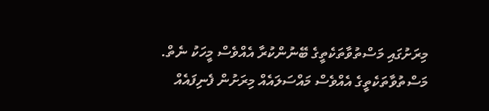މިރަށުގައި މަސްތުވާތަކެތީގެ ބޭނުންކުރާ އެއްވެސް މީހަކު ނެތް. މަސްތުވާތަކެތީގެ އެއްވެސް މައްސަލައެއް މިރަށުން ފެނިފައެއް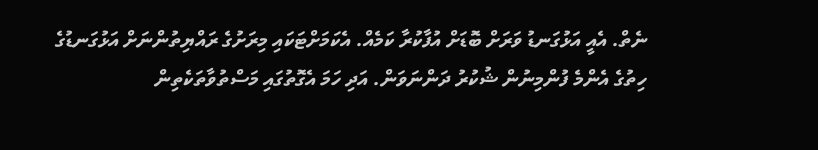ނެތް. އެއީ އަޅުގަނޑު ވަރަށް ބޮޑަށް އުފާކުރާ ކަމެއް. އެކަމަށްޓަކައި މިރަށުގެ ރައްޔިތުންނަށް އަޅުގަނޑުގެ ހިތުގެ އެންމެ ފުންމިނުން ޝުކުރު ދަންނަވަން. އަދި ހަމަ އެގޮތުގައި މަސްތުވާތަކެތިން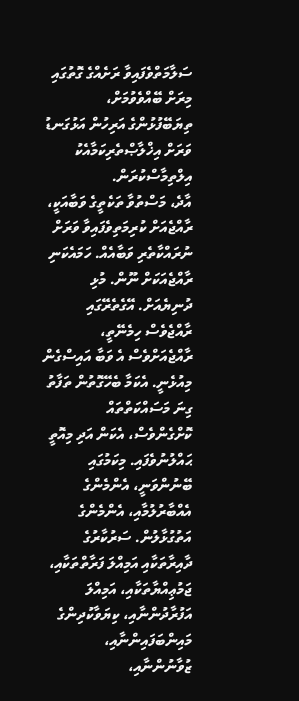ސަލާމަތްވެފައިވާ ރަށެއްގެ ގޮތުގައި މިރަށް ބޭއްވެވުމަށް، ތިޔަބޭފުޅުންގެ އަރިހުން އަޅުގަނޑު ވަރަށް އިޚްލާޞްތެރިކަމާއެކު އިލްތިމާސްކުރަން.
އާދެ، މަސްތުވާ ތަކެތީގެ ވަބާއަކީ، ރާއްޖެއަށް ކުރިމަތިވެފައިވާ ވަރަށް ނުރައްކާތެރި ވަބާއެއް. ހަމައެކަނި ރާއްޖެއަކަށް ނޫން. މުޅި ދުނިޔެއަށް. އޭގެތެރޭގައި ރާއްޖެވެސް ހިމެނޭތީ، ރާއްޖެއަށްވެސް އެ ވަބާ އައިސްގެން މިއުޅެނީ. އެކަމާ ބެހޭގޮތުން ތަފާތު ގިނަ މަސައްކަތްތައް ކޮށްގެންވެސް، އެކަން އަދި މިއޮތީ ޙައްލުނުވެފައި. މިކަމުގައި ބޭނުންވަނީ، އެންމެންގެ އެއްބާރުލުމާއި، އެންމެންގެ އަތުގުޅާލުން. ސަރުކާރުގެ ދާއިރާތަކާއި އަމިއްލަ ފަރާތްތަކާއި، ޖަމުޢިއްޔާތަކާއި، އަމިއްލަ އަފުރާދުންނާއި، ކިޔަވާކުދިންގެ މައިންބަފައިންނާއި، ޒުވާނުންނާއި،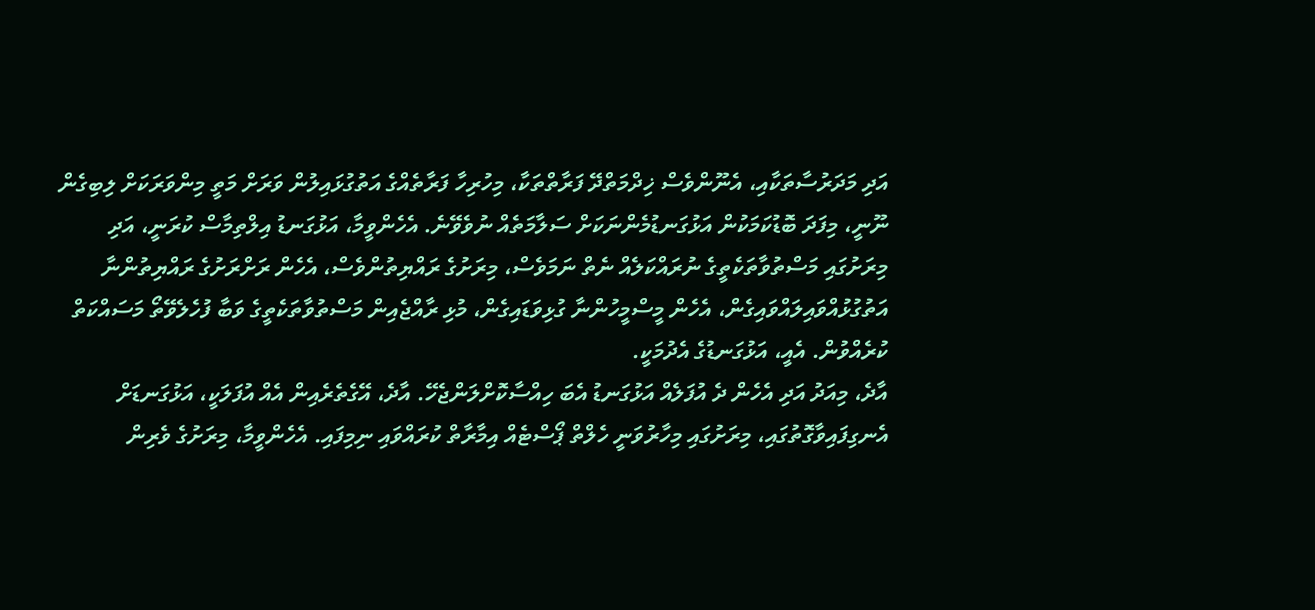އަދި މަދަރުސާތަކާއި، އެނޫންވެސް ޚިދްމަތްދޭ ފަރާތްތަކާ، މިހުރިހާ ފަރާތެއްގެ އަތުގުޅައިލުން ވަރަށް މަތީ މިންވަރަކަށް ލިބިގެން ނޫނީ، މިފަދަ ބޮޑުކަމަކުން އަޅުގަނޑުމެންނަކަށް ސަލާމަތެއް ނުވެވޭނެ. އެހެންވީމާ، އަޅުގަނޑު އިލްތިމާސް ކުރަނީ، އަދި މިރަށުގައި މަސްތުވާތަކެތީގެ ނުރައްކަލެއް ނެތް ނަމަވެސް، މިރަށުގެ ރައްޔިތުންވެސް، އެހެން ރަށްރަށުގެ ރައްޔިތުންނާ އަތުގުޅުއްވައިލައްވައިގެން، އެހެން މީސްމީހުންނާ ގުޅިވަޑައިގެން، މުޅި ރާއްޖެއިން މަސްތުވާތަކެތީގެ ވަބާ ފުހެލެވޭތޯ މަސައްކަތް ކުރެއްވުން. އެއީ، އަޅުގަނޑުގެ އެދުމަކީ.
އާދެ، މިއަދު އަދި އެހެން ދެ އުފަލެއް އަޅުގަނޑު އެބަ ހިއްސާކޮށްލަންޖެހޭ. އާދެ، އޭގެތެރެއިން އެއް އުފަލަކީ، އަޅުގަނޑަށް އެނގިފައިވާގޮތުގައި، މިރަށުގައި މިހާރުވަނީ ހެލްތް ޕޯސްޓެއް އިމާރާތް ކުރައްވައި ނިމިފައި. އެހެންވީމާ، މިރަށުގެ ވެރިން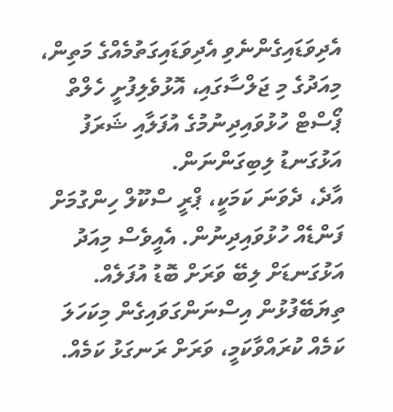އެދިވަޑައިގެންނެވި އެދިވަޑައިގަތުމެއްގެ މަތިން، މިއަދުގެ މި ޖަލްސާގައި، އޮޅުވެލިފުށީ ހެލްތް ޕޯސްޓް ހުޅުވައިދިނުމުގެ އުފަލާއި ޝަރަފު އަޅުގަނޑު ލިބިގަންނަން.
އާދެ، ދެވަނަ ކަމަކީ، ޕްރީ ސްކޫލް ހިންގުމަށް ފަންޑެއް ހުޅުވައިދިނުން. އެއީވެސް މިއަދު އަޅުގަނޑަށް ލިބޭ ވަރަށް ބޮޑު އުފަލެއް. ތިޔަބޭފުޅުން އިސްނަންގަވައިގެން މިކަހަލަ ކަމެއް ކުރައްވާކަމީ، ވަރަށް ރަނގަޅު ކަމެއް.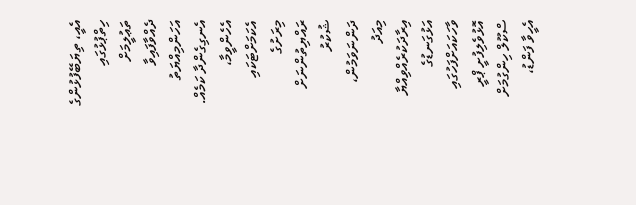އެއީ، ތިޔަބޭފުޅުންގެ ހިތްޕުޅުގައި ތަޢުލީމަށް ދެއްވާފައިވާ އަހަންމިއްޔަތު އެނގިގެންދާ ކަމެއް. އެހެންވީމާ، އެކަމަށްޓަކައި މިރަށުގެ ރައްޔިތުންނަށް ޝުކުރު ދަންނަވަމުން، މިއަދު އިރާދަކުރެއްވިއްޔާ އަޅުގަނޑުގެ ވާހަކައަށްފަހުގައި އޮޅުވެލިފުށީ ޕްރީ ސްކޫލް ހިންގުމަށް އެހީވާ ފަންޑު،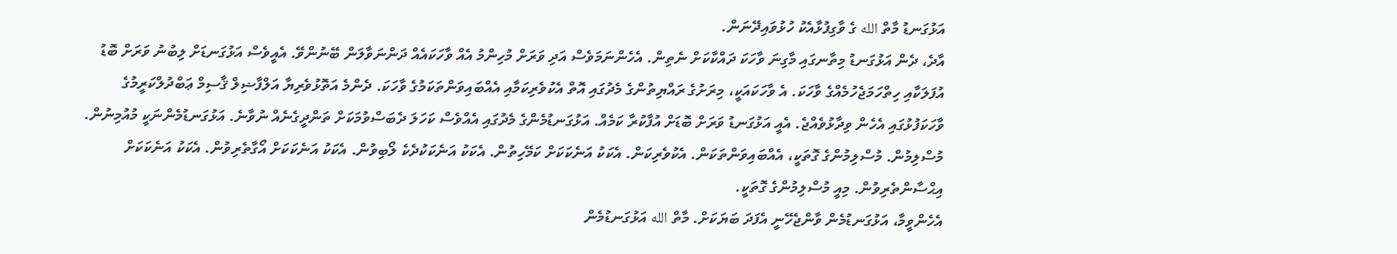އަޅުގަނޑު މާތް الله ގެ ވާގިފުޅާއެކު ހުޅުވައިދޭނަން.
އާދެ، ދެން އަޅުގަނޑު މިތާނގައި މާގިނަ ވާހަކަ ދައްކާކަށް ނެތިން. އެހެންނަމަވެސް އަދި ވަރަށް މުހިންމު އެއް ވާހަކައެއް ދަންނަވާލަން ބޭނުންވޭ. އެއީވެސް އަޅުގަނޑަށް ލިބުނު ވަރަށް ބޮޑު އުފަލަކާއި ހިތްހަމަޖެހުމެއްގެ ވާހަކަ. އެ ވާހަކައަކީ، މިރަށުގެ ރައްޔިތުންގެ މެދުގައި އޮތް އެކުވެރިކަމާއި އެއްބައިވަންތަކަމުގެ ވާހަކަ. ދެންމެ އަތޮޅުވެރިޔާ އަލްފާޟިލް ޤާސިމް ޢަބްދުލްކަރީމުގެ ވާހަކަފުޅުގައި އެހެން ވިދާޅުވެއްޖެ. އެއީ އަޅުގަނޑު ވަރަށް ބޮޑަށް އުފާކުރާ ކަމެއް. އަޅުގަނޑުމެންގެ މެދުގައި އެއްވެސް ކަހަލަ ދެބަސްވުމަކަށް ތަންދީގެނެއް ނުވާނެ. އަޅުގަނޑުމެންނަކީ މުއުމިނުން. މުސްލިމުން. މުސްލިމުންގެ ގޮތަކީ، އެއްބައިވަންތަކަން. އެކުވެރިކަން. އެކަކު އަނެކަކަށް ކަމޭހިތުން. އެކަކު އަނެކަކުދެކެ ލޯބިވުން. އެކަކު އަނެކަކަށް އޯގާތެރިވުން. އެކަކު އަނެކަކަށް އިޙްސާންތެރިވުން. މިއީ މުސްލިމުންގެ ގޮތަކީ.
އެހެންވީމާ، އަޅުގަނޑުމެން ވާންޖެހޭނީ އެފަދަ ބަޔަކަށް. މާތް الله އަޅުގަނޑުމެން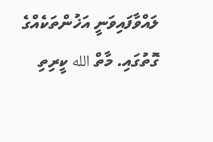ލައްވާފައިވަނީ އަޚުންތަކެއްގެ ގޮތުގައި. މާތް الله ކީރިތި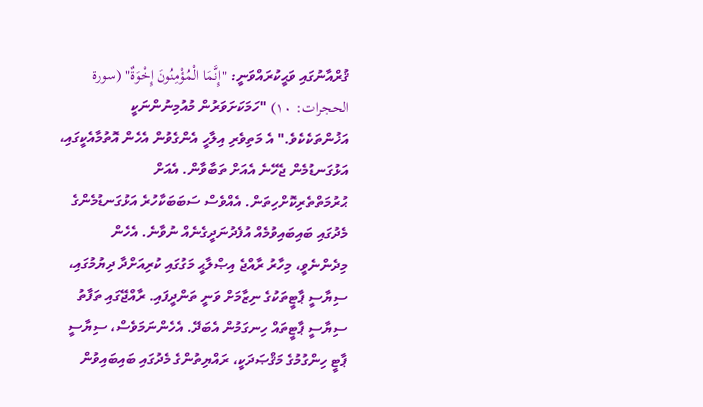ޤުރްއާނުގައި ވަޙީކުރައްވަނީ: "إِنَّمَا الْمُؤْمِنُونَ إِخْوَةٌ" (سورة الحجرات: ١٠) "ހަމަކަށަވަރުން މުއުމިނުންނަކީ އަޚުންތަކެކެވެ." އެ މަތިވެރި އިލާހީ އެންގެވުން އެހެން އޮތުމާއެކީގައި، އަޅުގަނޑުމެން ޖެހޭނެ އެއަށް ތަބާވާން. އެއަށް ޙުރުމަތްތެރިކޮށްހިތަން. އެއްވެސް ސަބަބަކާހުރެ އަޅުގަނޑުމެންގެ މެދުގައި ބައިބައިވުމެއް އުފެދުނަދީގެނެއް ނުވާނެ. އެހެން މިދެންނެވީ، މިހާރު ރާއްޖެ އިޞްލާޙީ މަގުގައި ކުރިއަށްދާ ދިޔުމުގައި، ސިޔާސީ ޕާޓީތަކުގެ ނިޒާމަށް ވަނީ ތަންދީފައި. ރާއްޖޭގައި ތަފާތު ސިޔާސީ ޕާޓީތައް ހިނގަމުން އެބަދޭ. އެހެންނަމަވެސް، ސިޔާސީ ޕާޓީ ހިންގުމުގެ މަޤްޞަދަކީ، ރައްޔިތުންގެ މެދުގައި ބައިބައިވުން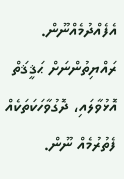އެފެއްދުމެއްނޫން. ރައްޔިތުންނަށް ޙަޤީޤަތް އޮޅުވާލައި، ދޮގުވާހަކަތަކެއް ފެތުރުމެއް ނޫން.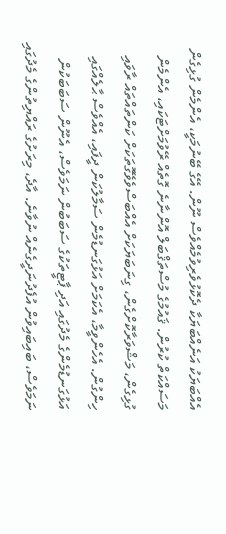އެއްބަޔަކު އަނެއްބަޔަކާ ދެކޮޅުވެރިވުމެއްވެސް ނޫން. އޭގެ ބޭނުމަކީ، އެންމެން ގުޅިގެން މަސައްކަތް ކުރުން. ޤައުމުގެ މުސްތަޤްބަލް އޮންނާނެ ގޮތެއް ރޭވުމަށްޓަކައި، އެންމެން ގުޅިގެން، މަޝްވަރާކޮށްގެން، ގިނަބަޔަކަށް އެއްބަސްވެވޭގޮތަކަށް ކަންތައްތައް ރާވައި ހިންގުން. އެހެންވީމާ، އެކަމަށް އަޅުގަނޑުމެން ސަމާލުކަން ދީފައި، އެއްވެސް ޙާލެއްގައި އަޅުގަނޑުމެންގެ މެދުގައި އަދި ޕާޓީތަކުގެ ސަބަބުން ނަމަވެސް، އެނޫން ސަބަބަކުން ނަމަވެސް، ބައިބައިވުން އުފެދުނަދީގެނެއް ނުވާނެ. އާދެ، މިރަށުގެ ރައްޔިތުންގެ މެދުގައި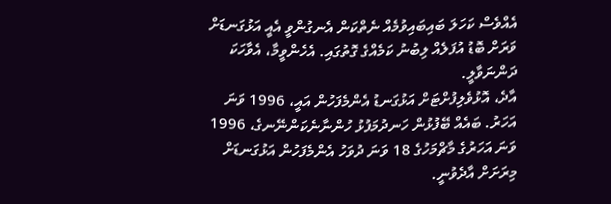އެއްވެސް ކަހަލަ ބައިބައިވުމެއް ނެތްކަން އެނގުންވީ އެއީ އަޅުގަނޑަށް ވަރަށް ބޮޑު އުފަލެއް ލިބުނު ކަމެއްގެ ގޮތުގައި. އެހެންވީމާ، އެވާހަކަ ދަންނަވާލީ.
އާދެ، އޮޅުވެލިފުށްޓަށް އަޅުގަނޑު އެންމެފަހުން އައީ، 1996 ވަނަ އަހަރު. ބައެއް ބޭފުޅުން ހަނދުމަފުޅު ހުންނާނެކަންނޭނގެ، 1996 ވަނަ އަހަރުގެ މާޗްމަހުގެ 18 ވަނަ ދުވަހު އެންމެފަހުން އަޅުގަނޑަށް މިރަށަށް އާދެވުނީ.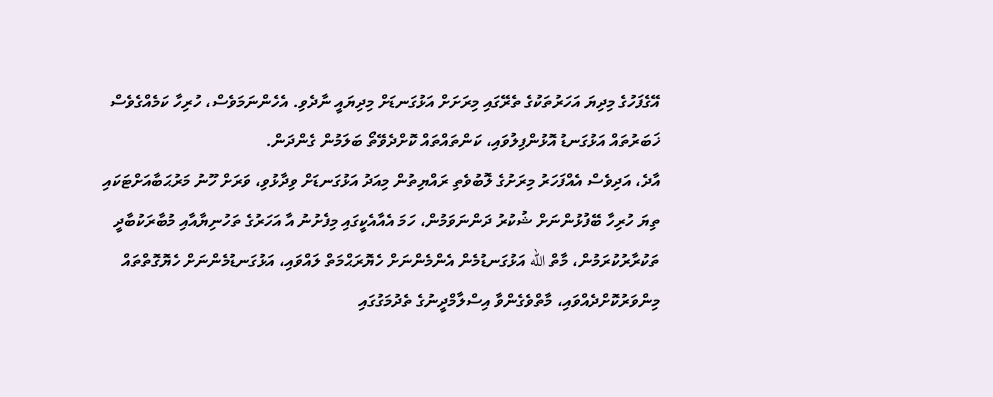އޭގެފަހުގެ މިދިޔަ އަހަރުތަކުގެ ތެރޭގައި މިރަށަށް އަޅުގަނޑަށް މިދިޔައީ ނާދެވި. އެހެންނަމަވެސް، ހުރިހާ ކަމެއްގެވެސް ޚަބަރުތައް އަޅުގަނޑު އޮޅުންފިލުވައި، ކަންތައްތައް ކޮށްދެވޭތޯ ބަލަމުން ގެންދަން.
އާދެ، އަދިވެސް އެއްފަހަރު މިރަށުގެ ލޮބުވެތި ރައްޔިތުން މިއަދު އަޅުގަނޑަށް ވިދާޅުވި، ވަރަށް ހޫނު މަރުޙަބާއަށްޓަކައި ތިޔަ ހުރިހާ ބޭފުޅުންނަށް ޝުކުރު ދަންނަވަމުން، ހަމަ އެއާއެކީގައި މިފެށުނު އާ އަހަރުގެ ތަހުނިޔާއާއި މުބާރަކުބާދީ ތަކުރާރުކުރަމުން، މާތް الله އަޅުގަނޑުމެން އެންމެންނަށް ހެޔޮރަޙްމަތް ލައްވައި، އަޅުގަނޑުމެންނަށް ހެޔޮގޮތްތައް މިންވަރުކޮށްދެއްވައި، މާތްވެގެންވާ އިސްލާމްދީނުގެ ތެދުމަގުގައި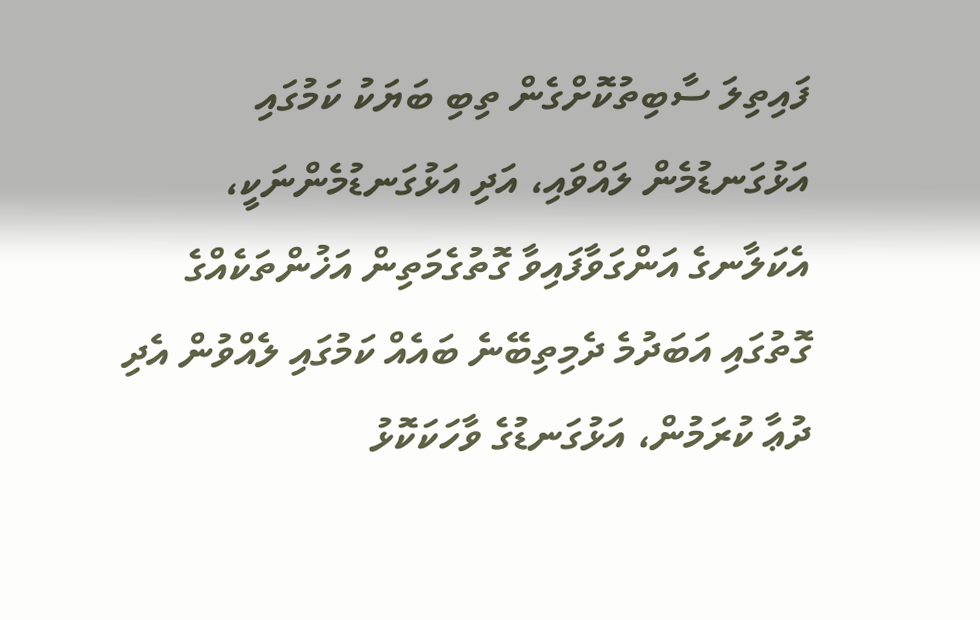ފައިތިލަ ސާބިތުކޮށްގެން ތިބި ބަޔަކު ކަމުގައި އަޅުގަނޑުމެން ލައްވައި، އަދި އަޅުގަނޑުމެންނަކީ، އެކަލާނގެ އަންގަވާފައިވާ ގޮތުގެމަތިން އަޚުންތަކެއްގެ ގޮތުގައި އަބަދުމެ ދެމިތިބޭނެ ބައެއް ކަމުގައި ލެއްވުން އެދި ދުޢާ ކުރަމުން، އަޅުގަނޑުގެ ވާހަކަކޮޅު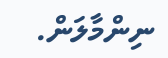ނިންމާލަން.